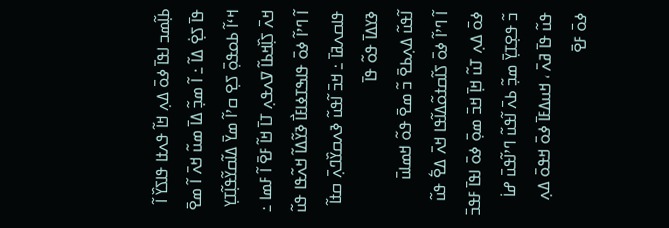ߕߊ߲߬ߘߏ ߊߟߊ߫ ߦߋ߫ ߡߍ߲ ߞߊ߬ ߟߍߙߊ ߟߊߖߌ߰ ߊ߬ ߟߊ߫ ߖߐ߲߭ ߡߊ߬ ߸ ߊ߬ ߘߏ߲߬ ߡߊ߫ ߘߎ߬ ߞߍ߫ ߊ߬ ߘߐ߫
ߞߵߊ߬ ߕߋߟߋ߲߫ ߖߐ߲ ߛߴߊ߬ ߘߌ߫ ߡߊ߬ߛߌ߬ߟߊ߲߬ߠߌ߲ ߞߍ߫ ߖߊ߲߰ߞߕߊ߬ ߜߍߟߍ߲ ߠߊ߫ ߞߊ߬ ߓߐ߫ ߊ߬ ߓߘߊ ߸ ߊ߬ ߣߴߊ߬ ߦߋ߫ ߟߊߒߠߦߊߓߊ߯ ߢߌ߬ߡߊ߬ ߞߍ߬ߟߊ ߟߎ߬ ߟߊߛߍߥߊ߫ ߸ ߞߏ߫ ߊ߬ߟߎ߬ ߢߍߛߌ߰ߣߍ߲߫ ߛߙߊ߬ ߢߌߡߊ߫ ߟߋ߬ ߟߊ߫
ߊ߬ߟߎ߬ ߡߍ߲ߕߐ߫ ߏ߬ ߘߐ߫ ߟߋ߬ ߞߘߊߎ߫
ߊ߬ ߣߴߊ߬ ߦߋ߫ ߖߊ߬ߛߙߋ߬ߡߊ߬ߟߊ ߞߍ߫ ߡߐ߱ ߟߎ߬ ߦߋ߫ ߡߍ߲ ߠߎ߬ ߞߊ߲߫ ߞߏ߫ ߘߋ߲߫ ߦߋ߫ ߊߟߊ߫ ߓߟߏ߫
ߏ߬ ߟߐ߲ߠߌ߲߫ ߘߏ߲߬ ߕߍ߫ ߊ߬ߟߎ߬ ߣߴߊ߬ߟߎ߫ ߝߊ߭ ߟߎ߬ ߟߊ߫ ߥߍ߫ ، ߞߎߡߓߊ߫ ߦߋ߫ ߞߟߋ߫ ߡߍ߲ ߦߋ߫ ߓߐ߫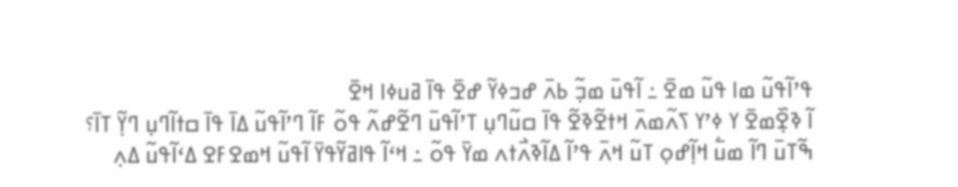ߟߴߊ߬ߟߎ߬ ߘߊ ߟߎ߬ ߘߐ߫ ߸ ߊ߬ߟߎ߫ ߘߏ߲߬ ߕߍ߫ ߝߏߦߌ߬ ߝߐ߫ ߟߊ߫ ߥߎߦߊ ߞߐ߫
ߊ߬ ߢߐ߲߰ߘߐ߫ ߌ ߦߴߌ ߖߍ߬ߘߍ߫ ߞߙߐ߬ߢߐ߬ ߟߊ߫ ߛߎ߬ߣߎ߲ ߠߴߊ߬ߟߎ߫ ߣߐ߬ߝߍ߬ ߟߋ߬ ߓߊ߬ ߣߴߊ߬ߟߎ߬ ߡߊ߫ ߟߊ߫ ߛߙߊ߬ߣߎ߲ ߣߌ߲߬ ߠߊ߫؟
ߒ߬ߠߎ߫ ߣߊ߬ ߘߎ߱ ߞߊ߲߬ߝߋ߲ ߠߎ߬ ߞߍ߫ ߟߴߊ߬ ߡߊ߬ߢߍ߯ߙߍ ߘߌ߫ ߟߋ߬ ߸ ߞߵߊ߬ ߟߊߥߌ߬ߟߌ߫ ߊ߬ߟߎ߬ ߞߘߐߓߐ ߡߵߊ߬ߟߎ߬ ߡߍ߲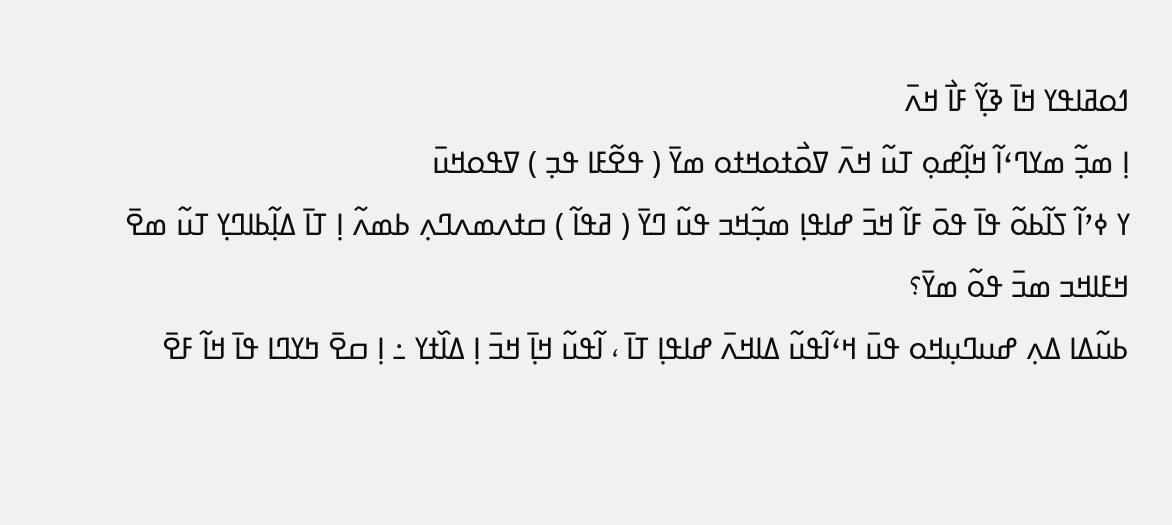ߗߋߥߊߟߌ ߞߊ߫ ߢߌ߲߬ ߓߊ߯ ߞߍ߫
ߊ߲ ߘߏ߲߬ ߘߌߣߵߊ߬ ߞߊ߲߬ߝߋ߲ ߠߎ߬ ߞߍ߫ ߜߋ߯ߙߋߞߙߋ ߘߌ߫ ( ߟߐ߬ߓߊ ߟߏ߲ ) ߜߟߋߞߎ߫
ߌ ߦߴߊ߬ ߖߊ߬ߕߋ߬ ߟߊ߫ ߟߋ߫ ߓߊ߬ ߞߏ߫ ߝߊߟߊ߲ ߘߏ߲߬ߞߏ ߟߎ߬ ߣߌ߫ ( ߥߟߊ߬ ) ߛߙߍߘߍߣߍ߲ ߕߘߍ߬ ߊ߲ ߠߊ߫ ߡߊ߲߬ߕߊߣߌ߲ ߠߎ߬ ߘߐ߫ ߞߓߊߞߏ ߘߏ߫ ߟߋ߬ ߘߌ߫؟
ߕߎ߬ߡߊ ߡߍ߲ ߝߎߣߎ߲ߞߋ ߟߎ߫ ߞߵߊ߬ߟߎ߬ ߡߊߞߍ߫ ߝߊߟߊ߲ ߠߊ߫ ، ߊ߬ߟߎ߬ ߞߊ߲߫ ߞߏ߫ ߊ߲ ߡߊ߰ߙߌ ߸ ߊ߲ ߛߐ߫ ߤߌߣߊ ߟߊ߫ ߞߊ߬ ߓߐ߫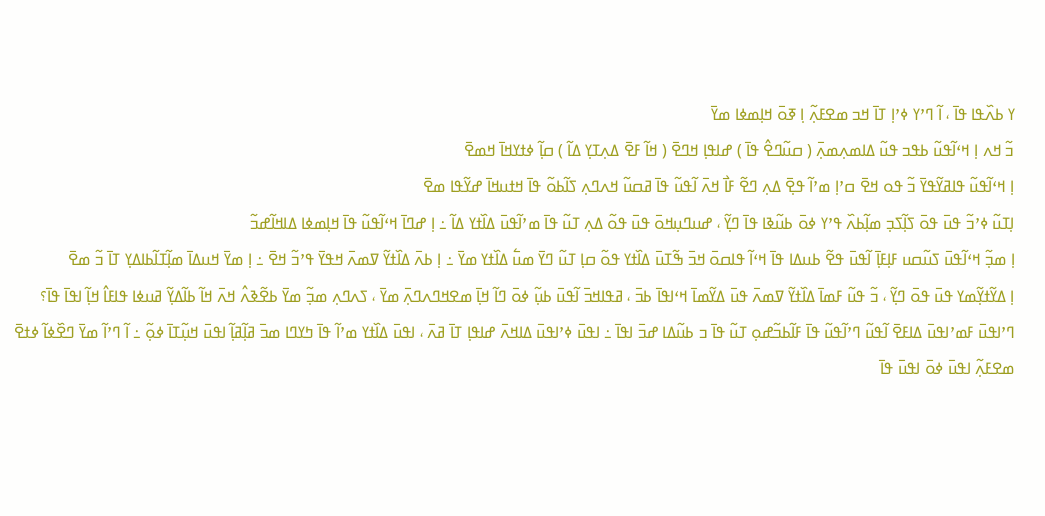ߌ ߕߍ߰ߟߊ ߟߊ߫ ، ߊ߬ ߣߴߌ ߦߴߊ߲ ߠߊ߫ ߞߏ ߘߐߓߍ߲߬ ߊ߲ ߧߋ߫ ߞߊ߲ߘߦߊ ߘߌ߫
ߏ߬ ߞߍ ߊ߲ ߞߵߊ߬ߟߎ߬ ߕߟߏ ߟߎ߬ ߡߊߘߍ߲ߘߍ߲߫ ( ߛߎ߬ߣߐ߮ ߟߊ߫ ) ߝߊߟߊ߲ ߞߣߐ߫ ( ߞߊ߬ ߓߐ߫ ߡߍ߲ߠߌ߲ ߡߊ߬ ) ߛߊ߲߬ ߦߙߌߞߊ߫ ߞߘߐ߫
ߊ߲ ߞߵߊ߬ߟߎ߬ ߟߊߥߌ߬ߟߌ߫ ߏ߬ ߟߋ ߞߐ߫ ߛߴߊ߲ ߘߴߊ߬ ߟߐ߲߫ ߡߍ߲ ߣߐ߬ ߓߊ߯ ߞߍ߫ ߊ߬ߟߎ߬ ߟߊ߫ ߥߛߎ߬ ߞߍߣߍ߲ ߖߊ߬ߕߋ߬ ߟߊ߫ ߞߙߎߞߊ߫ ߝߌ߬ߟߊ ߘߐ߫
ߊ߲ߠߎ߬ ߦߴߏ߬ ߟߎ߫ ߟߋ߫ ߖߊ߲߬ߖߏ߲ ߘߊ߲߬ߕߍ߰ ߟߴߌ ߦߋ߫ ߕߎ߬ߢߊ ߟߊ߫ ߣߌ߲߬ ، ߝߎߣߎ߲ߞߋ߫ ߟߎ߫ ߟߋ߬ ߡߍ߲ ߠߎ߬ ߟߊ߫ ߘߴߊ߬ߟߎ߫ ߡߊ߰ߙߌ ߡߊ߬ ߸ ߊ߲ ߝߣߊ߫ ߞߵߊ߬ߟߎ߬ ߟߊ߫ ߞߊ߲ߘߦߊ ߡߊߞߊ߬ߝߏ߬
ߊ߲ ߘߏ߲߬ ߞߵߊ߬ߟߎ߫ ߖߎ߬ߛߎ ߓߊ߲ߓߊ߲߫ ߊ߬ߟߎ߫ ߟߐ߬ ߕߎߡߊ ߟߊ߫ ߞߵߊ߬ ߟߊߛߋ߫ ߞߏ߫ ߒ߬ߠߎ߫ ߡߊ߰ߙߌ ߟߋ߬ ߛߊ߲ ߠߎ߬ ߣߌ߫ ߘߎ߱ ߡߊ߰ߙߌ ߘߌ߫ ߸ ߊ߲ ߕߍ߫ ߡߊ߰ߙߌ߬ ߜߘߍ߫ ߞߟߌ߫ ߟߴߏ߬ ߞߐ߫ ߸ ߊ߲ ߘߌ߫ ߞߎߡߊ߫ ߘߊ߲߬ߠߊ߬ߕߊߡߌ߲ ߠߊ߫ ߏ߬ ߘߐ߫
ߊ߲ ߡߌ߬ߙߌ߲߬ߘߌ ߟߎ߫ ߟߋ߫ ߣߌ߲߬ ، ߏ߬ ߟߎ߬ ߓߘߊ߫ ߡߊ߰ߙߌ߬ ߜߘߍ߫ ߟߎ߫ ߡߌ߬ߘߊ߫ ߞߵߊߟߊ߫ ߕߏ߫ ، ߥߟߊߞߏ߫ ߊ߬ߟߎ߫ ߕߎ߲߬ ߦߋ߫ ߣߊ߬ ߞߊ߲߫ ߘߐߞߣߍߣߍ߲߫ ߘߌ߫ ، ߖߍߣߍ߲ ߘߏ߲߬ ߘߌ߫ ߕߐ߬ߢߍ߮ ߞߍ߫ ߞߊ߬ ߕߊ߬ߡߌ߲߬ ߥߎߦߊ ߟߊߓߊ߮ ߞߊ߲߬ ߊߟߊ߫ ߟߊ߫؟
ߣߴߊߟߎ߫ ߓߘߴߊߟߎ߫ ߡߊߓߐ߫ ߊ߬ߟߎ߬ ߣߴߊ߬ߟߎ߬ ߟߊ߫ ߓߊ߬ߕߏ߬ߝߋ߲ ߠߎ߬ ߟߊ߫ ߏ ߕߎ߬ߡߊ ߝߏ߫ ߊߟߊ߫ ߸ ߊߟߎ߫ ߦߴߊߟߎ߫ ߡߊߞߍ߫ ߝߊߟߊ߲ ߠߊ߫ ߥߍ߫ ، ߊߟߎ߫ ߡߊ߰ߙߌ ߘߴߊ߬ ߟߊ߫ ߤߌߣߊ ߘߏ߫ ߥߊ߲߬ߥߊ߲߬ ߊߟߎ߫ ߞߎ߲߬ߠߊ߫ ߦߋ߲߬ ߸ ߊ߬ ߣߴߊ߬ ߘߌ߫ ߣߐ߰ߦߊ߬ ߦߙߐ߫ ߘߐߓߍ߲߬ ߊߟߎ߫ ߦߋ߫ ߊߟߎ߫ ߟߊ߫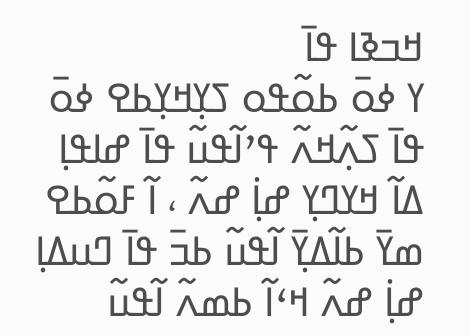ߞߏߢߊ ߟߊ߫
ߌ ߦߋ߫ ߕߋ߬ߟߋ ߖߌ߲ߞߌ߲ߕߐ ߦߋ߫ ߟߊ߫ ߖߍ߲߬ߞߍ߬ ߟߴߊ߬ߟߎ߬ ߟߊ߫ ߝߊߟߊ߲ ߡߊ߬ ߞߌߣߌ߲ ߝߊ߲߭ ߝߍ߬ ، ߊ߬ ߓߋ߬ߕߐ ߘߌ߫ ߕߊ߬ߡߌ߲߫ ߊ߬ߟߎ߬ ߕߏ߫ ߟߊ߫ ߣߎߡߊ߲ ߝߊ߲߭ ߝߍ߬ ߞߵߊ߬ ߕߘߍ߬ ߊ߬ߟߎ߬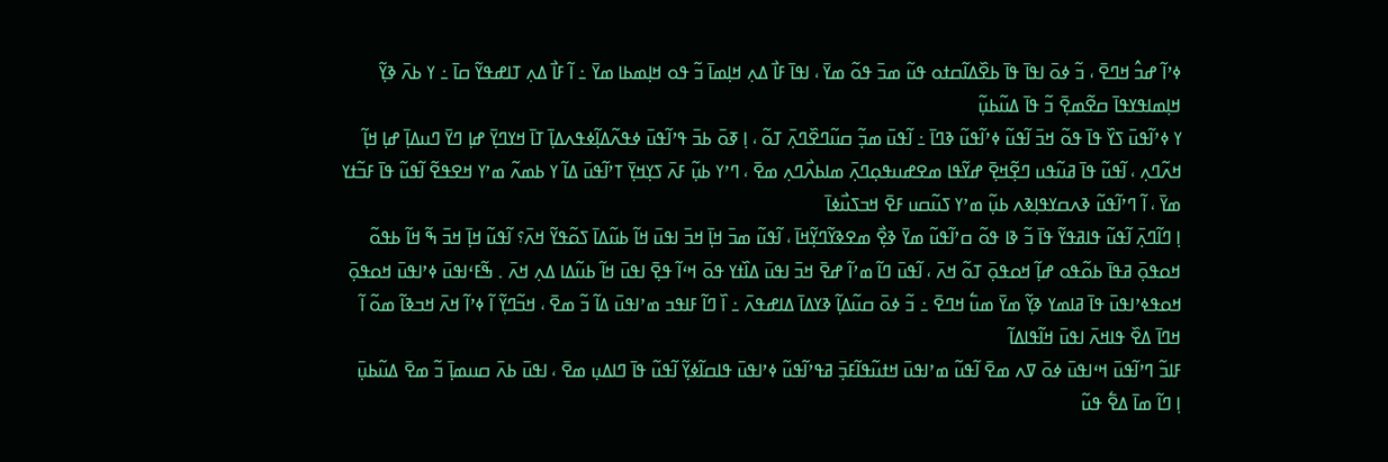ߦߴߊ߬ ߝߏ߮ ߞߣߐ߫ ، ߏ߬ ߦߋ߫ ߊߟߊ߫ ߟߊ߫ ߕߐ߰ߡߊ߬ߛߙߋ ߟߎ߬ ߘߏ߫ ߟߋ߬ ߘߌ߫ ، ߊߟߊ߫ ߓߊ߯ ߡߍ߲ ߞߊ߲ߘߊ߫ ߏ߬ ߟߋ ߞߊ߲ߘߕߊ ߘߌ߫ ߸ ߊ߬ ߓߊ߯ ߡߍ߲ ߠߊߝߟߌ߬ ߛߊ߫ ߸ ߌ ߕߍ߫ ߢߌ߲߬ ߞߊ߲ߘߊߟߌߟߊ߫ ߛߐ߬ߘߐ߲߫ ߏ߬ ߟߊ߫ ߡߎ߬ߕߎ߲߬
ߌ ߦߴߊ߬ߟߎ߫ ߖߌ߰ ߟߊ߫ ߟߋ߬ ߞߏ߫ ߊ߬ߟߎ߬ ߦߴߊ߬ߟߎ߬ ߢߣߊ߫ ߸ ߊ߬ߟߎ߫ ߘߏ߲߬ ߛߎ߬ߣߐ߰ߣߍ߲߫ ߠߋ߬ ، ߊ߲ ߧߋ߫ ߕߏ߫ ߟߴߊ߬ߟߎ߫ ߦߟߍ߬ߡߊ߲߬ߦߟߍߡߊ߲߫ ߠߊ߫ ߞߌߣߌ߲߫ ߝߊ߲ ߣߌ߫ ߣߎߡߊ߲߫ ߝߊ߲ ߞߊ߲߬ ߞߍ߬ߣߍ߲ ، ߊ߬ߟߎ߬ ߟߊ߫ ߥߎ߬ߟߎ ߣߐ߲߬ߞߐ߲߫ ߝߌ߬ߟߊ ߘߐߝߎߟߋ߲ߣߍ߲߫ ߘߊߕߍ߯ߣߍ߲ ߘߐ߫ ، ߣߴߌ ߕߎ߲߬ ߓߍ߫ ߖߌ߲ߞߌ߲߫ ߠߴߊ߬ߟߎ߫ ߡߊ߬ ߌ ߕߘߍ߬ ߘߴߌ ߞߐߟߐ߬ ߊ߬ߟߎ߬ ߟߊ߫ ߓߏ߬ߙߌ ߘߌ߫ ، ߊ߬ ߣߴߊ߬ߟߎ߬ ߢߍߛߌߟߊ߲ߢߍ ߕߎ߲߬ ߘߴߌ ߖߎ߬ߛߎ ߓߐ߫ ߞߏߖߎ߯ߦߊ߫
ߊ߲ ߣߊ߬ߣߍ߲߫ ߊ߬ߟߎ߬ ߟߊߥߟߌ߬ ߟߊ߫ ߏ߬ ߢߊ ߟߋ߬ ߛߴߊ߬ߟߎ߬ ߘߌ߫ ߢߐ߲߯ ߘߐߢߌ߬ߣߌ߲߬ߞߊ߫ ، ߊ߬ߟߎ߬ ߘߏ߫ ߞߊ߲߫ ߞߏ߫ ߊߟߎ߫ ߞߊ߬ ߕߎ߬ߡߊ߫ ߖߋ߬ߟߌ߬ ߞߍ߫؟ ߊ߬ߟߎ߬ ߞߊ߲߫ ߞߏ߫ ߒ߬ ߞߊ߬ ߕߟߋ߬ ߞߋߟߋ߲߫ ߥߟߊ߫ ߕߋ߬ߟߋ ߝߊ߲߬ ߞߋߟߋ߲߫ ߠߋ߬ ߞߍ߫ ، ߊ߬ߟߎ߫ ߣߊ߬ ߘߴߊ߬ ߝߐ߫ ߞߏ߫ ߊߟߎ߫ ߡߊ߰ߙߌ ߟߋ߫ ߞߵߊ߬ ߟߐ߲߫ ߊߟߎ߫ ߞߊ߬ ߕߎ߬ߡߊ ߡߍ߲ ߞߍ߫ . ߒ߬ߓߵߊߟߎ߫ ߦߴߊߟߎ߫ ߞߋߟߋ߲߫ ߞߋߟߦߴߊߟߎ߫ ߟߊ߫ ߥߊߘߌ ߢߌ߲߬ ߘߌ߫ ߘߎ߱ ߞߣߐ߫ ߸ ߏ߬ ߦߋ߫ ߛߎ߬ߡߊ߲߬ ߢߌߡߊ߫ ߡߊߝߟߍ߫ ߸ ߊ߰ ߣߊ߬ ߓߊߟߏ ߘߴߊߟߎ߫ ߡߊ߬ ߏ߬ ߘߐ߫ ، ߞߏ߬ߣߌ߲߬ ߊ߬ ߦߴߊ߬ ߞߍ߫ ߞߏߢߊ߬ ߘߋ߬ ߊ߬ ߞߣߊ߫ ߡߐ߰ ߟߊߞߍ߫ ߊߟߎ߫ ߞߊ߬ߟߊߡߊ߬
ߓߊߏ߬ ߣߴߊ߬ߟߎ߫ ߞߵߊߟߎ߫ ߦߋ߫ ߜߍ ߘߐ߫ ߊ߬ߟߎ߬ ߘߴߊߟߎ߫ ߞߙߎ߬ߟߊ߬ߓߏ߲߫ ߥߟߴߊ߬ߟߎ߬ ߦߴߊߟߎ߫ ߟߊߛߊ߬ߦߌ߲߬ ߊ߬ߟߎ߬ ߟߊ߫ ߣߊߡߎ߲ ߘߐ߫ ، ߊߟߎ߫ ߕߍ߫ ߛߎߘߊ߲߫ ߏ߬ ߘߐ߫ ߡߎ߬ߕߎ߲߫
ߊ߲ ߣߊ߬ ߘߊ߫ ߡߐ߱ ߟߎ߬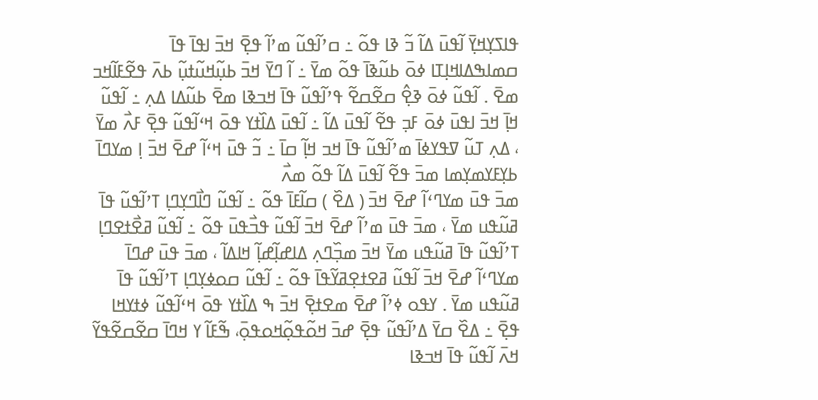ߟߊߖߌ߲ߞߌ߲߫ ߊ߬ߟߎ߫ ߡߊ߬ ߏ߬ ߢߊ ߟߋ߬ ߸ ߛߴߊ߬ߟߎ߬ ߘߴߊ߬ ߟߐ߲߫ ߞߏ߫ ߊߟߊ߫ ߟߊ߫ ߛߘߊߒߡߊߞߊ߲ߠߊ ߦߋ߫ ߕߎ߬ߢߊ߫ ߟߋ߬ ߘߌ߫ ߸ ߊ߬ ߣߌ߫ ߞߏ߫ ߕߎ߲߬ߞߎ߬ߙߎ߲߬ ߕߍ߫ ߟߐ߬ߓߊ߬ߞߏ ߘߐ߫ . ߊ߬ߟߎ߬ ߦߋ߫ ߢߐ߲߮ ߛߐ߬ߛߐ߬ ߟߴߊ߬ߟߎ߬ ߟߊ߫ ߞߏߢߊ ߘߐ߫ ߕߎ߬ߡߊ ߡߍ߲ ߸ ߊ߬ߟߎ߬ ߞߊ߲߫ ߞߏ߫ ߊߟߎ߫ ߦߋ߫ ߓߏ߲ ߟߐ߬ ߊ߬ߟߎ߫ ߡߊ߬ ߸ ߊ߬ߟߎ߫ ߡߊ߰ߙߌ ߟߋ߫ ߞߵߊ߬ߟߎ߬ ߟߐ߲߫ ߓߍ߯ ߘߌ߫ ، ߡߍ߲ ߠߎ߬ ߜߟߌߦߊ߫ ߘߴߊ߬ߟߎ߬ ߟߊ߫ ߞߏ ߞߊ߲߬ ߛߊ߫ ߸ ߏ߬ ߟߎ߫ ߞߵߊ߬ ߝߐ߫ ߞߏ߫ ߊ߲ ߘߌߣߊ߫ ߕߌ߲ߓߌߘߌ߲ߘߊ ߘߏ߫ ߟߐ߬ ߊ߬ߟߎ߫ ߡߊ߬ ߟߋ߬ ߘߍ߯
ߘߏ߫ ߟߎ߫ ߘߌߣߵߊ߬ ߝߐ߫ ߞߏ߫ ( ߡߐ߰ ) ߛߊ߬ߓߊ߫ ߟߋ߬ ߸ ߊ߬ߟߎ߬ ߣߊ߯ߣߌ߲ߣߊ߲ ߠߴߊ߬ߟߎ߬ ߟߊ߫ ߥߎ߬ߟߎ ߘߌ߫ ، ߘߏ߫ ߟߎ߫ ߘߴߊ߬ ߝߐ߫ ߞߏ߫ ߊ߬ߟߎ߬ ߟߏ߯ߟߎ߫ ߟߋ߬ ߸ ߊ߬ߟߎ߬ ߥߐ߯ߙߐߣߊ߲ ߠߴߊ߬ߟߎ߬ ߟߊ߫ ߥߎ߬ߟߎ ߘߌ߫ ߞߏ߫ ߘߏ߲߰ߣߍ߲ ߡߊߝߊ߲߬ߝߊ߲߬ ߞߊߡߊ߬ ، ߘߏ߫ ߟߎ߫ ߝߣߊ߫ ߘߌߣߵߊ߬ ߝߐ߫ ߞߏ߫ ߊ߬ߟߎ߬ ߥߐߙߐ߲ߥߌ߬ߟߊ߫ ߟߋ߬ ߸ ߊ߬ߟߎ߬ ߛߋߦߌ߲ߣߊ߲ ߠߴߊ߬ߟߎ߬ ߟߊ߫ ߥߎ߬ߟߎ ߘߌ߫ . ߌߟߋ ߦߴߊ߬ ߝߐ߫ ߘߐߙߐ߲߫ ߞߏ߫ ߒ ߡߊ߰ߙߌ ߟߋ߫ ߞߵߊ߬ߟߎ߬ ߦߙߌߞߊ ߟߐ߲߫ ߸ ߡߐ߰ ߛߌ߫ ߡߴߊ߬ߟߎ߬ ߟߐ߲߫ ߝߏ߫ ߞߋ߬ߟߋ߲߬ߞߋߟߋ߲߫، ߒ߬ߓߊ߬ ߌ ߞߣߊ߫ ߛߐ߬ߛߐ߬ߟߌ߬ ߞߍ߫ ߊ߬ߟߎ߬ ߟߊ߫ ߞߏߢߊ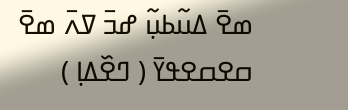ߘߐ߫ ߡߎ߬ߕߎ߲߬ ߝߏ߫ ߜߍ߫ ߘߐ߫ ߛߐߛߐߟߌ߫ ( ߣߐ߰ߡߊ߲ )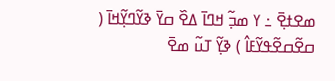ߘߐߙߐ߲߫ ߸ ߌ ߘߏ߲߬ ߞߣߊ߫ ߡߐ߰ ߛߌ߫ ߢߌ߬ߣߌ߲߬ߞߊ߫ ( ߛߐ߬ߛߐ߬ߟߌ߬ߓߊ߮ ) ߢߌ߲߬ ߠߎ߬ ߘߐ߫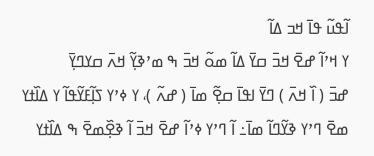ߊ߬ߟߎ߬ ߟߊ߫ ߞߏ ߡߊ߬
ߌ ߞߴߊ߬ ߝߐ߫ ߞߏ߫ ߛߌ߫ ߡߊ߬ ߘߋ߬ ߞߏ߫ ߒ ߘߴߢߌ߲߬ ߞߍ߫ ߛߌߣߌ߲߫
ߝߏ߫ ( ߊ߰ ߞߍ߫ ) ߣߌ߫ ߊߟߊ߫ ߛߐ߲߬ ߘߊ߫ ( ߝߍ߬ )، ߌ ߦߴߌ ߖߊ߲߬ߓߌ߬ߟߊ߬ ߌ ߡߊ߰ߙߌ ߘߐ߫ ߣߴߌ ߢߌ߬ߣߊ߬ ߘߊ߫߸ ߊ߬ ߣߴߌ ߦߴߊ߬ ߝߐ߫ ߞߏ߫ ߊ߬ ߢߐ߲߰ߘߐ߫ ߒ ߡߊ߰ߙߌ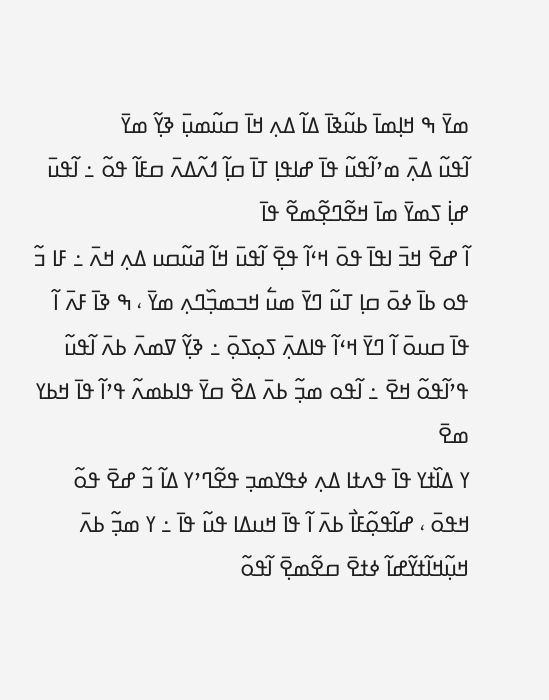ߘߌ߫ ߒ ߞߊ߲ߘߊ߫ ߕߎ߬ߢߊ߫ ߡߊ߬ ߡߍ߲ ߞߊ߫ ߛߎ߬ߘߎ߲߫ ߢߌ߲߬ ߘߌ߫
ߊ߬ߟߎ߬ ߡߍ߲߫ ߘߴߊ߬ߟߎ߬ ߟߊ߫ ߝߊߟߊ߲ ߠߊ߫ ߛߊ߲߬ ߗߍ߬ߡߍ߫ ߛߓߊ߬ ߟߋ߬ ߸ ߊ߬ߟߎ߫ ߝߊ߲߭ ߖߘߌ߫ ߘߊ߫ ߞߐ߬ߣߐ߲߬ߘߐ߬ ߟߊ߫
ߊ߬ ߝߐ߫ ߞߏ߫ ߊߟߊ߫ ߟߋ߫ ߞߵߊ߬ ߟߐ߲߫ ߊ߬ߟߎ߫ ߞߊ߬ ߥߎ߬ߛߎ ߡߍ߲ ߞߍ߫ ߸ ߓߊ ߏ߬ ߟߋ ߕߊ߫ ߦߋ߫ ߛߊ߲ ߠߎ߬ ߣߌ߫ ߘߎ߱ ߞߏߘߏ߲߰ߣߍ߲ ߘߌ߫ ، ߒ ߢߊ߫ ߓߍ߫ ߊ߬ ߟߊ߫ ߛߎߋ߫ ߊ߬ ߣߌ߫ ߞߵߊ߬ ߟߊߡߍ߲߫ ߖߋ߲ߖߋ߲߫ ߸ ߢߌ߲߬ ߜߘߍ߫ ߕߍ߫ ߊ߬ߟߎ߬ ߟߴߊ߬ߟߋ߬ ߞߐ߫ ߸ ߊ߬ߟߋ ߘߏ߲߬ ߕߍ߫ ߡߐ߰ ߛߌ߫ ߟߊߕߘߍ߬ ߟߴߊ߬ ߟߊ߫ ߞߕߌ ߘߐ߫
ߌ ߡߊ߰ߙߌ ߟߊ߫ ߟߍߙߊ ߡߍ߲ ߦߟߌߘߏ߲ ߟߐ߬ߣߴߌ ߡߊ߬ ߏ߬ ߝߐ߫ ߟߋ߬ ߞߟߋ߫ ، ߝߊ߬ߟߋ߲߬ߓߊ߯ ߕߍ߫ ߊ߬ ߟߊ߫ ߞߎߡߊ ߟߎ߬ ߟߊ߫ ߸ ߌ ߘߏ߲߬ ߕߍ߫ ߞߎ߲߬ߞߊ߬ߙߌ߬ߝߊ߬ ߦߙߐ߫ ߛߐ߬ߘߐ߲߫ ߊ߬ߟߋ߬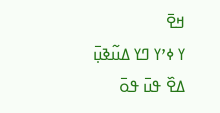ߞߐ߫
ߌ ߦߴߌ ߣߌ ߡߎ߬ߢߎ߲߫ ߡߐ߰ ߟߎ߫ ߟߋ߫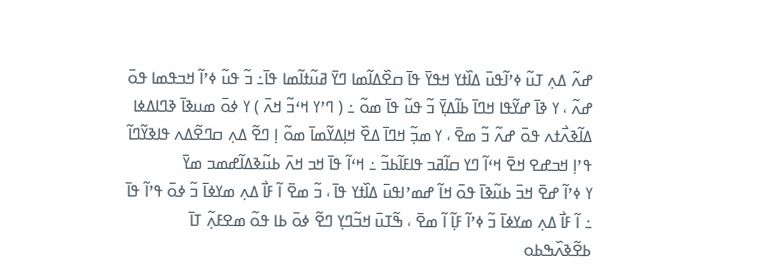ߝߍ߬ ߡߍ߲ ߠߎ߬ ߦߴߊ߬ߟߎ߫ ߡߊ߰ߙߌ ߞߟߌ߫ ߟߊ߫ ߛߐ߰ߡߊ߬ߘߊ ߣߌ߫ ߥߎ߬ߙߊ߬ߘߊ ߟߊ߫߸ ߏ߬ ߟߎ߬ ߦߴߊ߬ ߞߏߟߘߊ ߟߋ߫ ߝߍ߬ ، ߌ ߢߊ߫ ߝߌ߬ߟߊ ߞߣߊ߫ ߕߊ߬ߡߌ߲߫ ߏ߬ ߟߎ߬ ߟߊ߫ ߘߋ߬ ߸ ( ߣߴߌ ߞߵߏ߬ ߞߍ߫ ) ߌ ߦߋ߫ ߘߎߢߊ߫ ߢߣߊߡߦߊ ߡߊ߬ߢߍ߯ߙߍ ߟߋ߫ ߝߍ߬ ߏ߬ ߘߐ߫ ، ߌ ߘߏ߲߬ ߞߣߊ߫ ߡߐ߰ ߞߊ߲ߡߌ߬ߘߊ߫ ߘߋ߬ ߊ߲ ߣߐ߬ ߡߍ߲ ߛߣߐ߬ߡߍ ߟߊߢߌ߬ߣߊ߬ ߟߴߊ߲ ߞߏߝߐ ߞߐ߫ ߞߵߊ߬ ߣߌ ߛߊ߬ߥߏ ߟߊߓߊ߬ߕߏ߬ ߸ ߞߵߊ߬ ߟߊ߫ ߞߏ ߞߍ߫ ߕߎ߬ߢߡߊ߬ߝߘߏ ߘߌ߫
ߌ ߦߴߊ߬ ߝߐ߫ ߞߏ߫ ߕߎ߬ߢߊ߫ ߟߋ߫ ߞߊ߬ ߝߘߴߊߟߎ߫ ߡߊ߰ߙߌ ߟߊ߫ ، ߏ߬ ߘߐ߫ ߊ߬ ߓߊ߯ ߡߍ߲ ߘߌߦߊ߫ ߏ߬ ߦߋ߫ ߟߴߊ߬ ߟߊ߫ ߸ ߊ߬ ߓߊ߯ ߡߍ߲ ߘߌߦߊ߫ ߏ߬ ߦߴߊ߬ ߓߊ߲߬ ߊ߬ ߘߐ߫ ، ߒ߬ߠߎ߫ ߞߏ߬ߣߌ߲ ߣߐ߬ ߦߋ߫ ߕߊ ߟߋ߬ ߘߐߓߍ߲߬ ߠߊ߫ ߕߐ߬ߢߍ߰ߒߕߋ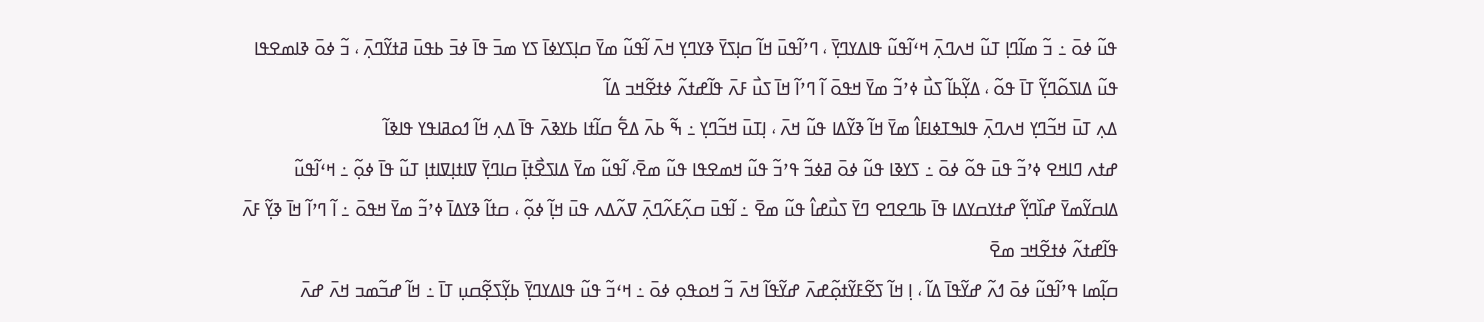ߟߎ߬ ߦߋ߫ ߸ ߏ߬ ߘߊ߬ߣߊ߲ ߠߎ߬ ߞߍߣߍ߲߫ ߞߵߊ߬ߟߎ߬ ߟߊߡߌߣߌ߲߫ ، ߣߴߊ߬ߟߎ߫ ߞߊ߬ ߛߊ߲ߖߌ߫ ߢߌߣߌ߲ ߞߍ߫ ߊ߬ߟߎ߬ ߘߌ߫ ߛߊ߲ߖߌߦߊ߫ ߖߌ ߘߏ߫ ߟߊ߫ ߦߏ߫ ߕߟߎ߫ ߥߙߌ߬ߣߍ߲߫ ، ߏ߬ ߦߋ߫ ߢߊߘߐߟߊ ߟߎ߬ ߡߊߖߋ߬ߣߌ߲߬ ߠߊ߫ ߟߋ߬ ، ߡߌ߲߬ߕߊ߬ ߖߎ߯ ߦߴߏ߬ ߘߌ߫ ߞߟߋ߫ ߊ߬ ߣߴߊ߬ ߞߊ߫ ߖߎ߯ ߓߍ߫ ߟߊ߬ߝߙߍ߬ ߦߙߐ߬ߞߏ ߡߊ߬
ߡߍ߲ ߠߎ߫ ߞߏ߬ߣߌ߲ ߞߍߣߍ߲߫ ߟߊߒߠߦߊߓߊ߮ ߘߌ߫ ߞߊ߬ ߢߌ߬ߡߊ ߟߎ߬ ߞߍ߫ ، ߊ߲ߠߎ߫ ߞߏ߬ߣߌ߲ ߸ ߒ߬ ߕߍ߫ ߡߐ߱ ߛߊ߬ߙߊ ߕߌߢߍ߫ ߟߊ߫ ߡߍ߲ ߞߊ߬ ߗߋߥߊߟߌ ߟߊߢߊ߬
ߝߙߍ ߣߊߞߐ ߦߴߏ߬ ߟߎ߫ ߟߋ߬ ߦߋ߫ ߸ ߖߌߢߊ ߟߎ߬ ߦߋ߫ ߥߦߏ߬ ߟߴߏ߬ ߟߎ߬ ߞߘߐߟߊ ߟߎ߬ ߘߐ߫، ߊ߬ߟߎ߬ ߘߌ߫ ߡߊߖߐ߯ߙߊ߲߫ ߛߊߣߌ߲߫ ߜߊߙߊ߲ߜߊߙߊ߲ ߠߎ߬ ߟߊ߫ ߦߋ߲߬ ߸ ߞߵߊ߬ߟߎ߬ ߡߊߛߌ߬ߘߌ߫ ߝߊ߰ߣߌ߲߬ ߝߙߌߛߌߡߊ ߟߊ߫ ߕߣߐߣߐ ߣߌ߫ ߖߎ߯ߝߊ߮ ߟߎ߬ ߘߐ߫ ߸ ߊ߬ߟߎ߫ ߛߍ߲߬ߓߍ߬ߣߍ߲߫ ߜߍ߬ߡߍ ߟߎ߫ ߞߊ߲߬ ߦߋ߲߬ ، ߛߙߊ߬ ߢߌߡߊ߫ ߦߴߏ߬ ߘߌ߫ ߞߟߋ߫ ߸ ߊ߬ ߣߴߊ߬ ߞߊ߫ ߢߌ߲߬ ߓߍ߫ ߟߊ߬ߝߙߍ߬ ߦߙߐ߬ߞߏ ߘߐ߫
ߛߊ߲߬ߘߊ ߟߴߊ߬ߟߎ߬ ߦߋ߫ ߗߍ߬ ߝߌ߬ߟߊ߫ ߡߊ߬ ، ߊ߲ ߞߊ߬ ߖߐ߬ߓߌ߬ߙߋ߲߬ߝߍ߫ ߝߌ߬ߟߊ߬ ߞߍ߫ ߏ߬ ߞߋߟߋ߲ ߦߋ߫ ߸ ߞߵߏ߬ ߟߎ߬ ߟߊߡߌߣߌ߲߫ ߕߌ߲߬ߖߐ߲߬ߛߎ߲ ߠߊ߫ ߸ ߞߊ߬ ߝߏ߬ߘߏ ߞߍ߫ ߝߍ߫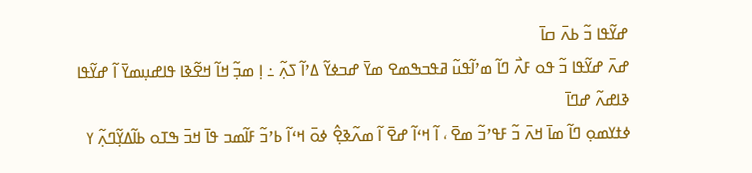ߝߌ߬ߟߊ ߏ߬ ߕߍ߫ ߛߊ߫
ߝߍ߫ ߝߌ߬ߟߊ ߏ߬ ߟߋ ߓߍ߯ ߣߊ߬ ߘߴߊ߬ߟߎ߬ ߥߟߏߒߘߐ ߘߌ߫ ߝߏߦߌ߬ ߡߴߊ߬ ߖߍ߲߬ ߸ ߊ߲ ߘߏ߲߬ ߞߊ߬ ߞߐ߬ߢߊ ߟߊߝߎ߲ߘߌ߫ ߊ߬ ߝߌ߬ߟߊ ߢߊߝߍ߬ ߝߣߊ߫
ߦߙߌߘߋ߲ ߣߊ߬ ߘߊ߫ ߞߍ߫ ߏ߬ ߓߟߴߏ߬ ߘߐ߫ ، ߊ߬ ߞߵߊ߬ ߝߐ߫ ߊ߬ ߘߍ߬ߢߐ߲߮ ߦߋ߫ ߞߵߊ߬ ߕߴߏ߬ ߓߊ߬ߘߏ ߟߊ߫ ߞߏ߫ ߒߠߋ ߕߊ߬ߡߌ߲߬ߣߍ߲߬ ߌ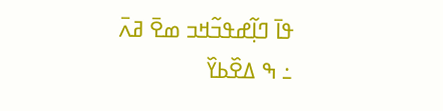ߟߊ߫ ߣߊ߲߬ߝߟߏ߬ߞߏ ߘߐ߫ ߥߍ߫ ߸ ߒ ߡߐ߰ߕߌ߰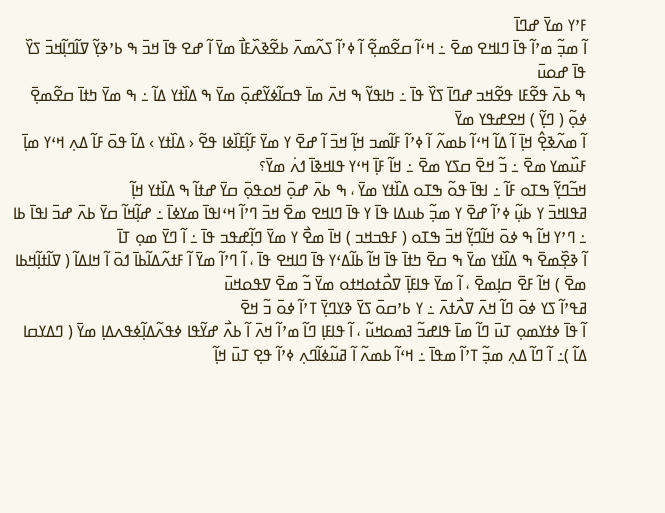ߓߴߌ ߘߌ߫ ߝߣߊ߫
ߊ߬ ߘߏ߲߬ ߘߴߊ߬ ߟߊ߫ ߣߊߞߐ ߘߐ߫ ߸ ߞߵߊ߬ ߛߐ߬ߘߐ߲߬ ߊ߬ ߦߴߊ߬ ߖߍ߬ߘߍ߫ ߕߐ߬ߢߍ߰ߓߊ߯ ߘߌ߫ ߊ߬ ߝߐ ߟߊ߫ ߞߏ߫ ߒ ߕߴߢߌ߲߬ ߜߊ߬ߣߊ߲߬ߞߏ߫ ߖߌ߰ ߟߊ߫ ߝߋߎ߫
ߒ ߕߍ߫ ߟߐ߬ߓߊ ߟߐ߬ߞߏ ߝߣߊ߫ ߖߌ߰ ߟߊ߫ ߸ ߤߊߟߌ߬ ߒ ߞߍ߫ ߘߊ߫ ߟߛߊ߬ߦߌ߬ߝߋ߲߫ ߘߌ߫ ߒ ߡߊ߰ߙߌ ߡߊ߬ ߸ ߒ ߘߌ߫ ߤߙߊ߫ ߛߐ߬ߘߐ߲߫ ߦߋ߲߬ ( ߣߌ߲߬ ) ߞߐߝߟߌ ߘߌ߫
ߊ߬ ߘߍ߬ߢߐ߲߮ ߞߊ߲߫ ߊ߬ ߡߊ߬ ߞߵߊ߬ ߕߘߍ߬ ߊ߬ ߦߴߊ߬ ߓߊ߬ߘߏ ߞߊ߲߬ ߞߏ߫ ߊ߬ ߝߐ߫ ߌ ߘߌ߫ ߓߊ߲߬ߓߊ߰ߦߊ ߟߐ߬ ‹ ߡߊ߰ߙߌ › ߡߊ߬ ߟߋ߫ ߓߊ߬ ߡߍ߲ ߞߵߌ ߘߊ߲߫ ߓߎ߰ߘߌ ߘߐ߫ ߸ ߏ߬ ߞߐ߫ ߛߖߌ ߘߐ߫ ߸ ߞߊ߬ ߓߊ߲߫ ߞߵߌ ߟߊߞߢߊ߫ ߗߍ߭ ߘߌ߫؟
ߞߏ߬ߣߌ߲߬ ߒߠߋ ߓߊ߬ ߸ ߊߟߊ߫ ߟߋ߬ ߒߠߋ ߡߊ߰ߙߌ ߘߌ߫ ، ߒ ߕߍ߫ ߝߋ߲߫ ߞߋߟߋ߲߫ ߛߌ߫ ߝߙߊ߬ ߒ ߡߊ߰ߙߌ ߞߊ߲߬
ߥߟߊߞߏ߫ ߌ ߕߎ߲߬ ߦߴߊ߬ ߝߐ߫ ߌ ߘߏ߲߬ ߕߎߡߊ ߟߊ߫ ߌ ߟߊ߫ ߣߊߞߐ ߘߐ߫ ߞߏ߫ ߣߴߊ߬ ߞߵߊߟߊ߫ ߘߌߦߊ߫ ߸ ߝߊ߲߬ߞߊ߬ ߛߌ߫ ߕߍ߫ ߝߏ߫ ߊߟߊ߫ ߕߊ ߸ ߣߴߌ ߞߊ߬ ߒ ߦߋ߫ ߞߊ߬ߣߌ߲߬ ߞߏ߫ ߒߠߋ ( ߓߟߏߞߏ ) ߞߊ߫ ߘߐ߯ ߌ ߘߌ߫ ߣߊ߲߬ߝߟߏ ߟߊ߫ ߸ ߊ߬ ߣߌ߫ ߘߋ߲ ߠߊ߫
ߊ߬ ߢߐ߲߰ߘߐ߫ ߒ ߡߊ߰ߙߌ ߘߌ߫ ߒ ߛߐ߫ ߤߙߊ߫ ߟߊ߫ ߞߊ߬ ߕߊ߬ߡߵߌ ߟߊ߫ ߣߊߞߐ ߟߊ߫ ، ߊ߬ ߣߴߊ߬ ߘߌ߫ ߊ߬ ߓߙߍ߬ߡߊ߬ߕߊ߫ ߗߋ߫ ߊ߬ ߞߊߡߊ߬ ( ߜߊ߬ߙߊ߲߬ߞߕߊ ߘߐ߫ ) ߞߊ߬ ߓߐ߫ ߛߊ߲ߘߐ߫ ، ߊ߬ ߘߌ߫ ߟߊߓߊ߲߫ ߜߋ߯ߙߋߞߙߋ ߘߌ߫ ߏ߬ ߘߐ߫ ߜߟߋߞߎ߫
ߥߟߴߊ߬ ߖߌ ߦߋ߫ ߣߊ߬ ߞߍ߫ ߜߍ߯ߙߍ߫ ߸ ߌ ߕߴߛߋ߫ ߖߌ߫ ߢߌߣߌ߲߫ ߠߴߊ߬ ߦߋ߫ ߏ߬ ߞߐ߫
ߊ߬ ߟߊ߫ ߦߙߌߘߋ߲ ߠߎ߫ ߣߊ߬ ߘߊ߫ ߟߊߝߏ߬ ߔߘߋߞߎ߬ ، ߊ߬ ߟߊߓߊ߲ ߣߊ߬ ߘߴߊ߬ ߞߍ߫ ߊ߬ ߕߍ߯ ߝߌ߬ߟߊ ߦߟߍ߬ߡߊ߲߬ߦߟߍߡߊ߲ ߘߌ߫ ( ߣߡߌߛߊ ߡߊ߬ )߸ ߊ߬ ߣߊ߬ ߡߍ߲ ߘߏ߲߬ ߠߴߊ߬ ߘߟߊ߫ ߸ ߞߵߊ߬ ߕߘߍ߬ ߊ߬ ߥߎ߬ߦߊ߬ߣߍ߲ ߦߴߊ߬ ߟߐ߲ ߠߎ߫ ߞߊ߲߬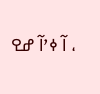، ߊ߬ ߦߴߊ߬ ߝߐ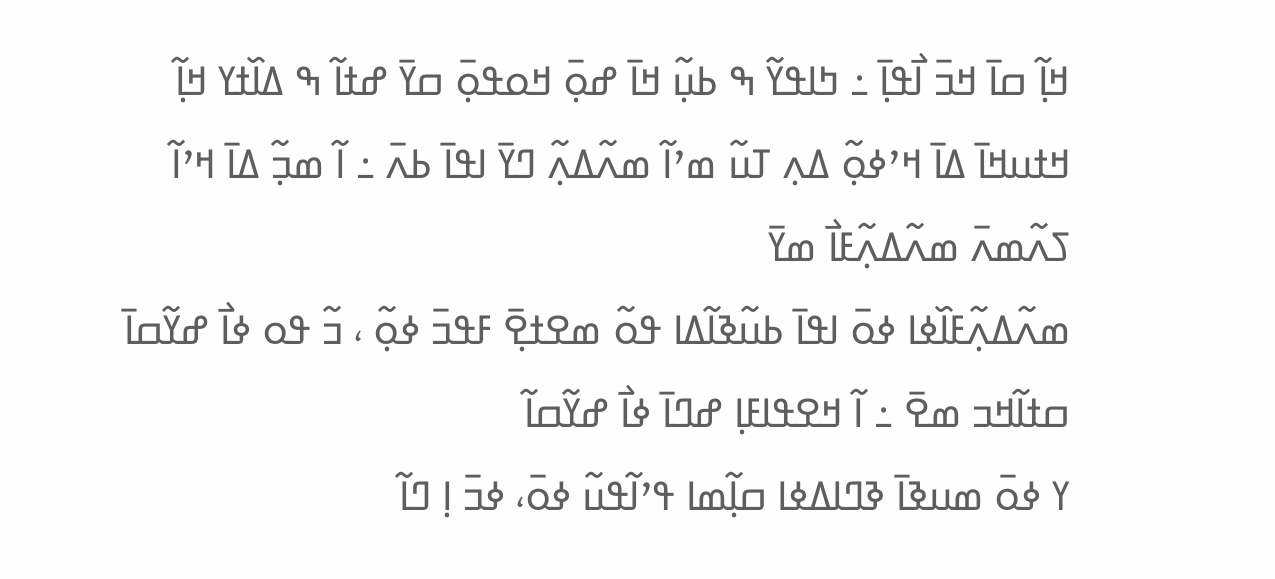ߞߊ߲߬ ߛߊ߫ ߞߏ߫ ߊ߯ߟߊ߲߫ ߸ ߤߊߟߌ߬ ߒ ߕߎ߲߬ ߞߊ߫ ߝߋ߲߫ ߞߋߟߋ߲߫ ߛߌ߫ ߝߙߊ߬ ߒ ߡߊ߰ߙߌ ߞߊ߲߬
ߞߙߎߞߊ߫ ߡߊ߫ ߞߴߦߋ߲߬ ߡߍ߲ ߠߎ߬ ߘߴߊ߬ ߘߍ߬ߡߍ߲߬ ߣߌ߫ ߊߟߊ߫ ߕߍ߫ ߸ ߊ߬ ߘߏ߲߬ ߡߊ߫ ߞߴߊ߬ ߖߍ߬ߘߍ߫ ߘߍ߬ߡߍ߲߬ߓߊ߯ ߘߌ߫
ߘߍ߬ߡߍ߲߬ߓߊ߰ߦߊ ߦߋ߫ ߊߟߊ߫ ߕߎ߬ߢߊ߬ߡߊ ߟߋ߬ ߘߐߙߐ߲߫ ߓߟߏ߫ ߦߋ߲߬ ، ߏ߬ ߟߋ ߦߊ߯ ߝߌ߬ߛߊ߫ ߛߙߊ߬ߞߏ ߘߐ߫ ߸ ߊ߬ ߞߐߟߊߓߊ߲ ߝߣߊ߫ ߦߊ߯ ߝߌ߬ߛߊ߬
ߌ ߦߋ߫ ߘߎߢߊ߫ ߢߣߊߡߦߊ ߛߊ߲߬ߘߊ ߟߴߊ߬ߟߎ߬ ߦߋ߫، ߦߏ߫ ߊ߲ ߣߊ߬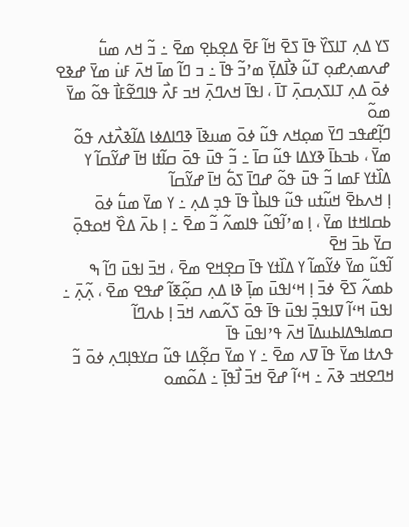ߖߌ ߡߍ߲ ߠߊߖߌ߰ ߟߊ߫ ߖߐ߫ ߞߊ߬ ߓߐ߫ ߡߐ߲ߕߐ߲ ߘߐ߫ ߸ ߏ߬ ߞߍ ߘߎ߱ ߝߍߘߍ߲ߝߋ߲ ߠߎ߬ ߢߊ߯ߡߌ߲߫ ߘߴߏ߬ ߟߊ߫ ߸ ߏ ߣߊ߬ ߘߊ߫ ߞߍ߫ ߓߎ߭ ߘߌ߫ ߝߢߐ ߦߋ߫ ߡߍ߲ ߠߊߖߍ߲ߛߍ߲߫ ߠߊ߫ ، ߊߟߊ߫ ߞߍߣߍ߲߫ ߞߏ ߓߍ߯ ߟߊߣߐ߬ߓߊ߯ ߟߋ߬ ߘߌ߫ ߘߋ߬
ߣߊ߲߬ߝߟߏ ߣߌ߫ ߘߋ߲ߞߍ ߟߎ߬ ߦߋ߫ ߘߎߢߊ߫ ߢߣߊߡߦߊ ߡߊ߬ߢߍ߯ߙߍ ߟߋ߬ ߘߌ߫ ، ߕߏߕߊ߫ ߢߌߡߊ ߟߎ߬ ߛߊ߫ ߸ ߏ߬ ߟߎ߫ ߟߋ߫ ߛߊ߬ߙߊ ߞߊ߫ ߝߌ߬ߛߊ߬ ߌ ߡߊ߰ߙߌ ߓߘߊ ߏ߬ ߟߎ߫ ߟߋ߬ ߝߣߊ߫ ߖߋ߱ ߞߊ߫ ߝߌ߬ߛߊ߬
ߊ߲ ߞߍߕߐ߫ ߞߎ߬ߙߎ ߟߎ߬ ߟߊߕߊ߯ ߟߊ߫ ߟߏ߲ ߡߍ߲ ߸ ߌ ߘߌ߫ ߘߎ߱ ߦߋ߫ ߕߛߊߞߙߊ ߘߌ߫ ، ߊ߲ ߘߴߊ߬ߟߎ߬ ߟߊߘߍ߬ ߏ߬ ߘߐ߫ ߸ ߊ߲ ߕߍ߫ ߡߐ߰ ߞߋߟߋ߲߫ ߛߌ߫ ߕߏ߫ ߞߐ߫
ߊ߬ߟߎ߬ ߘߌ߫ ߦߌ߬ߘߊ߬ ߌ ߡߊ߰ߙߌ ߟߊ߫ ߛߐ߲ߞߐ ߘߐ߫ ، ߞߏ߫ ߊߟߎ߫ ߣߊ߬ ߒ ߕߘߍ߬ ߖߐ߫ ߦߏ߫ ߊ߲ ߞߵߊߟߎ߫ ߘߊ߲߫ ߢߊ ߡߍ߲ ߛߋ߲߬ߧߊ߬ ߝߟߐ ߘߐ߫ ، ߍ߲߬ߍ߲߫ ߸ ߊߟߎ߫ ߞߵߊ߬ ߜߊߟߏ߲߫ ߊߟߎ߫ ߟߊ߫ ߟߋ߫ ߖߍ߬ߘߍ ߞߏ߫ ߊ߲ ߕߍߣߊ߬ ߛߘߊߒߡߊߕߎߡߊ߫ ߞߍ߫ ߟߴߊߟߎ߫ ߟߊ߫
ߟߍߙߊ ߘߌ߫ ߟߊ߫ ߜߍ ߘߐ߫ ߸ ߌ ߘߌ߫ ߛߐ߲߬ߡߊ ߟߎ߬ ߛߌߟߊ߲ߣߍ߲ ߦߋ߫ ߏ߬ ߞߣߐߞߏ ߢߍ߫ ߸ ߞߵߊ߬ ߝߐ߫ ߞߏ߫ ߊ߯ߟߊ߲߫ ߸ ߡߋ߬ߘߋ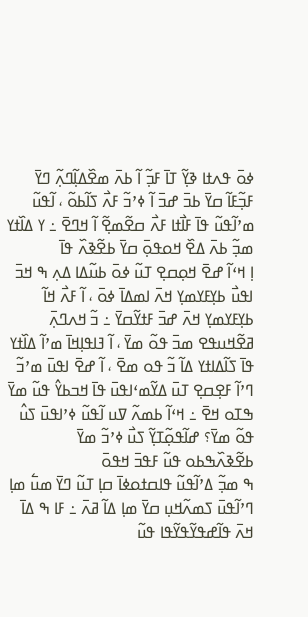ߦߋ߫ ߟߍߙߊ ߢߌ߲߬ ߠߊ߫ ߓߏ߲߬ ߊ߬ ߕߍ߫ ߘߐ߰ߡߊ߲߬ߣߍ߲߬ ߣߌ߫ ߓߏ߲߬ߓߊ߬ ߛߌ߫ ߕߏ߫ ߝߏ߫ ߊ߬ ߦߴߏ߬ ߓߍ߯ ߖߊ߬ߕߋ߬ ، ߊ߬ߟߎ߬ ߘߴߊ߬ߟߎ߬ ߟߊ߫ ߓߊ߯ߙߊ ߓߍ߯ ߛߐ߬ߘߐ߲߬ ߊ߬ ߞߣߐ߫ ߸ ߌ ߡߊ߰ߙߌ ߘߏ߲߬ ߕߍ߫ ߡߐ߰ ߞߋߟߋ߲߫ ߛߌ߫ ߕߐ߬ߢߍ߰ ߟߊ߫
ߊ߲ ߞߵߊ߬ ߝߐ߫ ߞߋ߲ߛߐ߲ ߠߎ߬ ߦߋ߫ ߕߎ߬ߡߊ ߡߍ߲ ߒ ߞߏ߫ ߊߟߎ߯ ߕߌ߲ߓߌߘߌ߲ ߞߍ߫ ߊߘߡߊ߫ ߦߋ߫ ، ߊ߬ ߓߍ߯ ߞߊ߬ ߕߌ߲ߓߌߘߌ߲ ߞߍ߫ ߝߏ߫ ߓߙߌ߬ߛߌ߫ ߸ ߏ߬ ߞߍߣߍ߲߫ ߥߐ߬ߞߎߟߐ ߘߏ߫ ߟߋ߬ ߘߌ߫ ، ߊ߬ ߔߊߟߊ߲ߞߊ߫ ߘߴߊ߬ ߡߊ߰ߙߌ ߟߊ߫ ߖߊ߬ߡߊߙߌ ߡߊ߬ ߏ߬ ߟߋ ߘߐ߫ ، ߊ߬ ߝߐ߫ ߊߟߎ߫ ߘߴߏ߬ ߣߴߊ߬ ߓߐ߲ߛߐ߲ ߠߎ߫ ߡߌ߬ߘߵߊߟߎ߫ ߟߊ߫ ߞߏߕߌ߮ ߟߎ߬ ߘߌ߫ ߒߠߋ ߞߐ߫ ߸ ߞߵߊ߬ ߕߘߍ߬ ߜߎ ߊ߬ߟߎ߬ ߦߴߊߟߎ߫ ߖߎ߮ ߟߋ߬ ߘߌ߫؟ ߝߊ߬ߟߋ߲߬ߠߌ߲߬ ߖߎ߯ ߦߴߏ߬ ߘߌ߫ ߕߐ߬ߢߍ߰ߒߕߋ ߟߎ߬ ߓߟߏ߫ ߞߟߋ߫
ߒ ߘߏ߲߬ ߡߴߊ߬ߟߎ߬ ߟߊߛߙߋߦߊ߫ ߛߊ߲ ߠߎ߬ ߣߌ߫ ߘߎ߱ ߘߊ߲ ߣߴߊ߬ߟߎ߫ ߖߘߍ߬ߞߎ߲ ߛߌ߫ ߘߊ߲ ߡߊ߬ ߥߍ߫ ߸ ߓߊ ߒ ߡߊ߫ ߞߍ߫ ߟߊ߬ߝߟߌ߬ߟߌ߬ߟߊ ߟߎ߬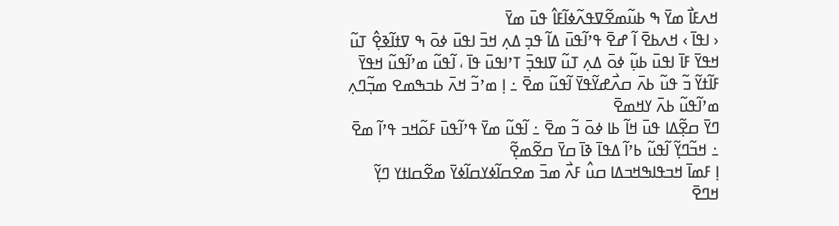ߞߍߓߊ߯ ߘߌ߫ ߒ ߕߎ߬ߘߐ߬ߜߟߍ߬ߦߊ߬ߓߊ߮ ߟߎ߫ ߘߌ߫
‹ ߊߟߊ߫ › ߞߍߕߐ߫ ߊ߬ ߝߐ߫ ߟߴߊ߬ߟߎ߫ ߡߊ߬ ߟߏ߲ ߡߍ߲ ߞߏ߫ ߊߟߎ߫ ߦߋ߫ ߒ ߜߙߊ߬ߢߐ߲߮ ߠߎ߬ ߞߟߌ߫ ߓߊ߫ ߊߟߎ߫ ߕߎ߲߬ ߦߋ߫ ߡߍ߲ ߠߎ߬ ߜߊߟߏ߲߫ ߠߴߊߟߎ߫ ߟߊ߫ ، ߊ߬ߟߎ߬ ߘߴߊ߬ߟߎ߬ ߞߟߌ߫ ߓߊ߬ߙߌ߬ ߏ߬ ߟߎ߬ ߕߍ߫ ߛߍ߯ߝߌ߬ߟߌ߫ ߊ߬ߟߎ߬ ߘߐ߫ ߸ ߊ߲ ߘߴߏ߬ ߞߍ߫ ߕߏߒߘߐ ߘߏ߲߬ߣߍ߲ ߘߴߊ߬ߟߎ߬ ߕߍ߫ ߌߞߘߐ߫
ߣߌ߫ ߛߐ߲߬ߡߊ ߟߎ߫ ߞߊ߬ ߕߊ ߦߋ߫ ߏ߬ ߘߐ߫ ߸ ߊ߬ߟߎ߬ ߘߌ߫ ߟߴߊ߬ߟߎ߫ ߓߋ߬ߞߏ ߟߴߊ߬ ߘߐ߫ ߸ ߞߏ߬ߣߌ߲߬ ߊ߬ߟߎ߬ ߕߴߊ߬ ߡߟߊ߫ ߢߊ߫ ߛߌ߫ ߛߐ߬ߘߐ߲߬
ߊ߲ ߓߘߊ߫ ߞߏߟߊߒߞߏߡߊ ߛߎ߮ ߓߍ߯ ߘߏ߫ ߘߐߛߊ߬ߦߌߛߊ߬ߦߌ߫ ߘߐ߬ߛߊߙߌ ߣߌ߲߬ ߞߣߐ߫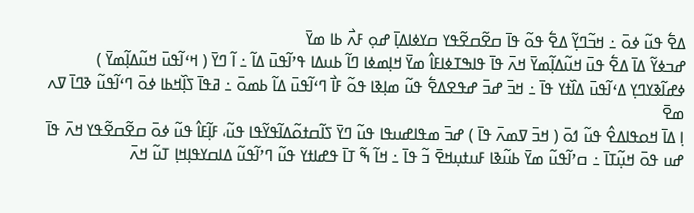ߡߐ߱ ߟߎ߬ ߦߋ߫ ߸ ߞߏ߬ߣߌ߲߬ ߡߐ߱ ߟߋ߬ ߟߊ߫ ߛߐ߬ߛߐ߬ߟߌ ߛߌߦߊߡߊ߲߫ ߝߋ߲ ߓߍ߯ ߕߊ ߘߌ߫
ߝߏߦߌ߬ ߡߊ߫ ߡߐ߱ ߟߎ߫ ߞߎ߬ߡߊ߲߬ߘߌ߫ ߞߍ߫ ߟߊ߫ ߟߊߒߠߦߊߓߊ߮ ߘߌ߫ ߞߊ߲ߘߦߊ ߣߊ߬ ߕߎߡߊ ߟߴߊ߬ߟߎ߫ ߡߊ߬ ߸ ߊ߬ ߣߌ߫ ( ߞߵߊ߬ߟߎ߫ ߞߎ߬ߡߊ߲߬ߘߌ߫ ) ߦߝߊ߬ߢߌߣߌ߲ ߡߵߊ߬ߟߎ߫ ߡߊ߰ߙߌ ߟߊ߫ ߸ ߞߏ߫ ߝߏ߫ ߝߟߐߡߐ߱ ߟߎ߬ ߘߊ߲ߢߊ ߟߋ߬ ߓߊ߯ ߣߵߊ߬ߟߎ߫ ߡߊ߬ ߕߘߋ߫ ߸ ߥߟߊ߫ ߖߊ߲߰ߞߕߊ ߦߋ߫ ߣߵߊ߬ߟߎ߬ ߢߣߊ߫ ߜߍ ߘߐ߫
ߊ߲ ߡߊ߫ ߞߋߟߊߡߐ߮ ߟߎ߬ ߗߋ߫ ( ߞߏ߫ ߜߘߍ߫ ߟߊ߫ ) ߝߏ߫ ߘߟߊߝߎߟߊ ߟߎ߬ ߣߌ߫ ߖߊ߬ߛߙߋ߬ߡߊ߬ߟߌ߬ߟߊ ߟߎ߬، ߓߊ߲߬ߓߊ߮ ߟߎ߬ ߦߋ߫ ߛߐ߬ߛߐ߬ߟߌ ߞߍ߫ ߟߊ߫ ߝߎ ߟߋ߫ ߞߎ߲߬ߠߊ߫ ߸ ߛߴߊ߬ߟߎ߬ ߘߌ߫ ߕߎ߬ߢߊ ߓߎߙߎ߲ߞߐ߫ ߏ߬ ߟߊ߫ ߸ ߞߊ߬ ߒ߬ ߠߊ߫ ߟߝߊߙߌ ߟߎ߬ ߣߴߊ߬ߟߎ߬ ߡߊߛߌߟߊ߲ߞߊ߲ ߠߎ߬ ߞߍ߫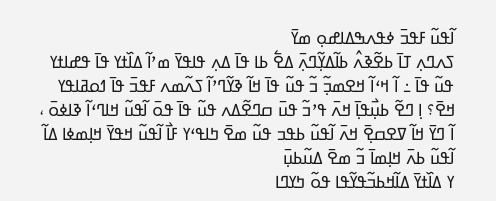ߊ߬ߟߎ߬ ߓߟߏ߫ ߦߟߍߒߡߊߝߋ߲ ߘߌ߫
ߖߍߣߍ߲ ߠߊ߫ ߕߐ߬ߢߍ߮ ߕߊ߬ߡߌ߲߬ߣߍ߲߫ ߡߐ߱ ߕߊ ߟߊ߫ ߡߍ߲ ߟߊߟߌ߫ ߘߴߊ߬ ߡߊ߰ߙߌ ߟߊ߫ ߟߝߊߙߌ ߟߎ߬ ߟߊ߫ ߸ ߊ߬ ߞߵߊ߬ ߞߐߘߏ߲߬ ߏ߬ ߟߎ߬ ߟߊ߫ ߞߊ߬ ߢߌ߬ߣߴߊ߬ ߖߍ߬ߘߍ ߓߟߏ߫ ߟߊ߫ ߗߋߥߊߟߌ ߞߐ߫؟ ߊ߲ ߣߐ߬ ߕߎ߲߯ߟߊ߲߫ ߞߍ߫ ߟߴߏ߬ ߟߎ߫ ߛߣߐ߬ߡߍ ߟߎ߬ ߟߊ߫ ߟߋ߫ ߊ߬ߟߎ߬ ߞߊߣߵߊ߬ ߢߊߦߋ߫ ، ߊ߬ ߣߌ߫ ߞߊ߬ ߜߐߛߐ߲߫ ߞߍ߫ ߊ߬ߟߎ߬ ߕߟߏ ߟߎ߬ ߘߐ߫ ߤߊߟߵߌ ߓߊ߯ ߊ߬ߟߎ߬ ߞߟߌ߫ ߞߊ߲ߘߦߊ ߡߊ߬ ߊ߬ߟߎ߬ ߕߍ߫ ߞߊ߲ߘߊ߫ ߏ߬ ߘߐ߫ ߡߎ߬ߕߎ߲߫
ߌ ߡߊ߰ߙߌ߫ ߡߊ߬ߞߕߏ߬ߟߌ߬ߟߊ ߟߋ߬ ߤߌߣߊ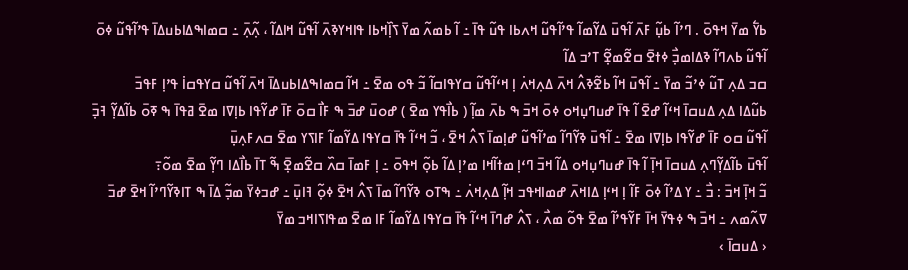ߕߌ߱ ߘߌ߫ ߞߟߋ߫ . ߣߴߊ߬ ߕߎ߲߬ ߓߍ߫ ߊ߬ߟߎ߫ ߡߌ߬ߘߊ߬ ߟߴߊ߬ߟߎ߬ ߞߍߕߊ ߟߎ߬ ߟߊ߫ ߸ ߊ߬ ߕߘߍ߬ ߘߌ߫ ߖߊ߲߰ߞߕߊ ߟߊߞߌߢߍ߫ ߊ߬ߟߎ߬ ߞߊߡߊ߬ ، ߍ߲߬ߍ߲߫ ߸ ߛߘߊߒߡߊߕߎߡߊ߫ ߟߴߊ߬ߟߎ߬ ߦߋ߫ ߊ߬ߟߎ߬ ߕߍߣߊ߬ ߢߡߊߘߏ߲߯ ߦߙߐ߫ ߛߐ߬ߘߐ߲߬ ߠߴߏ ߡߊ߬
ߛߏ ߡߍ߲ ߠߎ߬ ߦߴߏ߬ ߘߌ߫ ߸ ߊ߬ߟߎ߫ ߞߊ߬ ߕߐ߬ߢߍ߮ ߞߍ߫ ߡߍ߲ߞߍ߭ ߊ߲ ߞߵߊ߬ߟߎ߬ ߛߌߟߊߛߊ߬ ߏ߬ ߟߋ ߘߐ߫ ߸ ߞߊ߬ ߛߘߊߒߡߊߕߎߡߊ߫ ߞߍ߫ ߊ߬ߟߎ߬ ߛߌߟߛߊ߭ ߟߴߊ߲ ߓߟߏ߫
ߕߎ߬ߡߊ ߡߍ߲ ߡߎߛߊ߫ ߞߵߊ߬ ߝߐ߫ ߊ߬ ߟߊ߫ ߝߎߣߎ߲ߞߋ ߦߋ߫ ߞߏ߫ ߒ ߕߍ߫ ߘߊ߲߬ ( ߕߊ߯ߟߌ ߘߐ߫ ) ߝߋߎ߫ ߝߏ߫ ߒ ߓߊ߯ ߛߋ߫ ߓߊ߫ ߝߌ߬ߟߊ ߕߊ߲ߜߊ ߘߐ߫ ߥߟߊ߫ ߒ ߧߋ߫ ߕߊ߬ߡߌ߲߬ ߔߏ߲߫
ߊ߬ߟߎ߬ ߛߋ ߓߊ߫ ߝߌ߬ߟߊ ߕߊ߲ߜߊ ߘߐ߫ ߸ ߊ߬ߟߎ߫ ߢߌ߬ߣߊ߬ ߘߴߊ߬ߟߎ߬ ߝߊ߲ߘߊ߫ ߖߍ߮ ߞߐ߫ ، ߏ߬ ߞߵߊ߬ ߟߊ߫ ߛߌߟߊ ߡߌ߬ߘߊ߬ ߓߊߖߌ ߘߐ߫ ߛߍߓߍ߲ߎ߲߫
ߊ߬ߟߎ߫ ߕߊ߬ߡߌ߲߬ߣߍ߲ ߡߎߛߊ߫ ߞߊ߲߫ ߊ߬ ߟߊ߫ ߝߎߣߎ߲ߞߋ ߡߊ߬ ߞߏ߫ ߣߵߊ߲ ߘߙߊ߬ߞߊ ߘߴߊ߲ ߡߊ߬ ߕߋ߲߬ ߞߟߋ߫ ߸ ߊ߲ ߓߘߊ߫ ߛߍ߰ ߛߐ߬ߘߐ߲߫ ߒ߬ ߠߊ߫ ߕߊ߯ߡߊ ߣߌ߲߬ ߘߐ߫ ߘߋ߬߹
ߏ߬ ߞߊ߲߫ ߞߏ߫ : ߏ߯ ߸ ߌ ߡߴߊ߬ ߦߋ߫ ߓߊ߬ ߊ߲ ߞߵߊ߲ ߡߊߞߍ߫ ߝߘߊߞߟߏ ߞߊ߲߬ ߡߍ߲ߞߍ߭ ߸ ߒߠߋ ߢߌ߬ߣߊ߬ ߘߊ߫ ߖߍ߮ ߞߐ߫ ߦߋ߲߬ ߔߊߎ߲߫ ߸ ߝߏߦߌ߫ ߘߏ߲߬ ߡߊ߫ ߒ ߠߊߢߌ߬ߣߴߊ߬ ߞߐ߫ ߝߏ߫ ߜߍ߬ߘߍ ߸ ߞߏ߫ ߒ ߦߟߌ߫ ߞߊ߫ ߓߌ߬ߟߴߊ߬ ߘߐ߫ ߟߋ߬ ߘߍ߯ ، ߖߍ߮ ߝߣߊ߫ ߞߵߊ߬ ߟߊ߫ ߛߌߟߊ ߡߌ߬ߘߊ߬ ߓߊ ߘߐ߫ ߘߟߊߖߊߞߏ ߘߌ߫
‹ ߡߎߛߊ߫ ›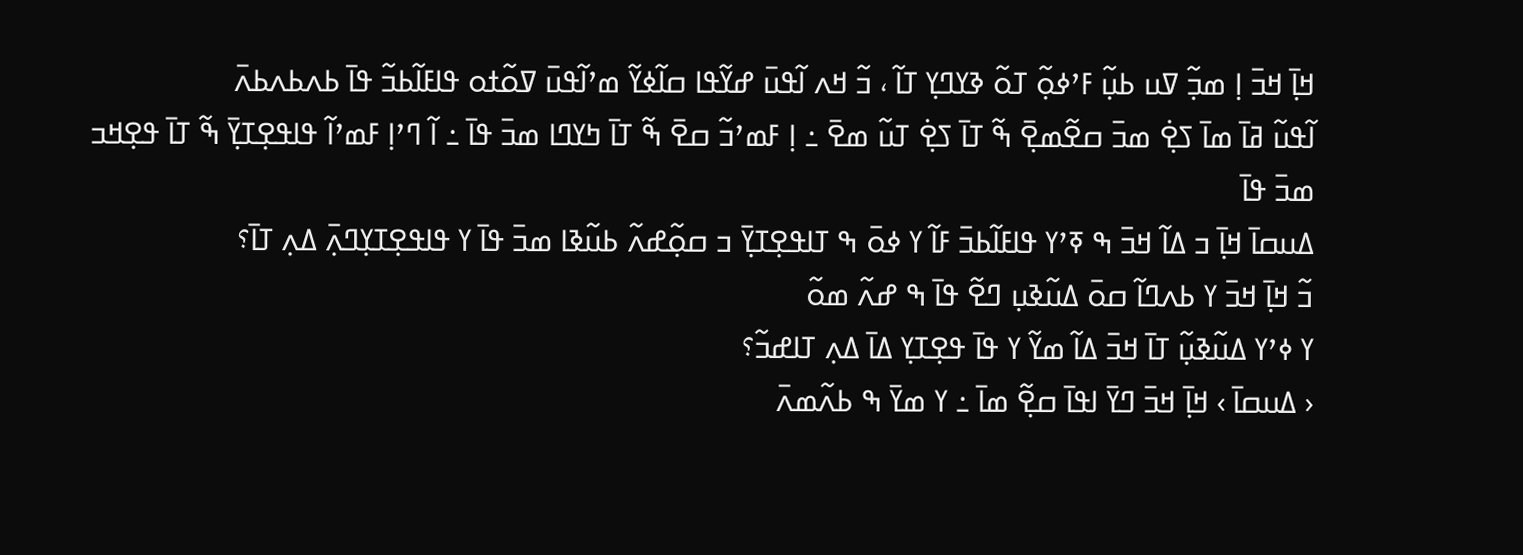ߞߊ߲߫ ߞߏ߫ ߊ߲ ߘߏ߲߬ ߜߎ ߕߎ߲߬ ߓߴߦߋ߲߬ ߠߋ߬ ߢߌߣߌ߲ ߠߊ߬ ، ߏ߬ ߞߍ ߊ߬ߟߎ߫ ߝߌ߬ߟߊ ߛߊ߬ߦߌ߬ ߘߴߊ߬ߟߎ߫ ߜߋ߬ߙߋ ߟߊߓߊ߬ߕߏ߬ ߟߊ߫ ߕߍߕߍߕߍ߫
ߊ߬ߟߎ߬ ߥߊ߫ ߘߊ߫ ߖߐ߲߭ ߘߏ߫ ߛߐ߬ߘߐ߲߫ ߒ߬ ߠߊ߫ ߖߐ߲߭ ߠߎ߬ ߘߐ߫ ߸ ߊ߲ ߓߘߴߏ߬ ߛߐ߫ ߒ߬ ߠߊ߫ ߤߌߣߊ ߘߏ߫ ߟߊ߫ ߸ ߊ߬ ߣߴߊ߲ ߓߘߴߊ߬ ߟߊߟߐ߲ߠߌ߲߫ ߒ߬ ߠߊ߫ ߟߐ߲ߞߏ ߘߏ߫ ߟߊ߫
ߡߎߛߊ߫ ߞߊ߲߫ ߏ ߡߊ߬ ߞߏ߫ ߒ ߧߴߌ ߟߊߓߊ߬ߕߏ߫ ߓߊ߬ ߌ ߦߋ߫ ߒ ߠߊߟߐ߲ߠߌ߲߫ ߏ ߛߋ߲߬ߝߍ߬ ߕߎ߬ߢߊ ߘߏ߫ ߟߊ߫ ߌ ߟߊߟߐ߲ߠߌ߲ߣߍ߲߫ ߡߍ߲ ߠߊ߫؟
ߏ߬ ߞߊ߲߫ ߞߏ߫ ߌ ߕߍߣߊ߬ ߛߋ߫ ߡߎ߬ߢߎ߲ ߣߐ߬ ߟߊ߫ ߒ ߝߍ߬ ߘߋ߬
ߌ ߦߴߌ ߡߎ߬ߢߎ߲߬ ߠߊ߫ ߞߏ߫ ߡߊ߬ ߘߌ߬ ߌ ߟߊ߫ ߟߐ߲ߠߌ߲ ߡߊ߫ ߡߍ߲ ߠߊߝߏ߬؟
‹ ߡߎߛߊ߫ › ߞߊ߲߫ ߞߏ߫ ߣߌ߫ ߊߟߊ߫ ߛߐ߲߬ ߘߊ߫ ߸ ߌ ߘߌ߫ ߒ ߕߍ߬ߘߍ߫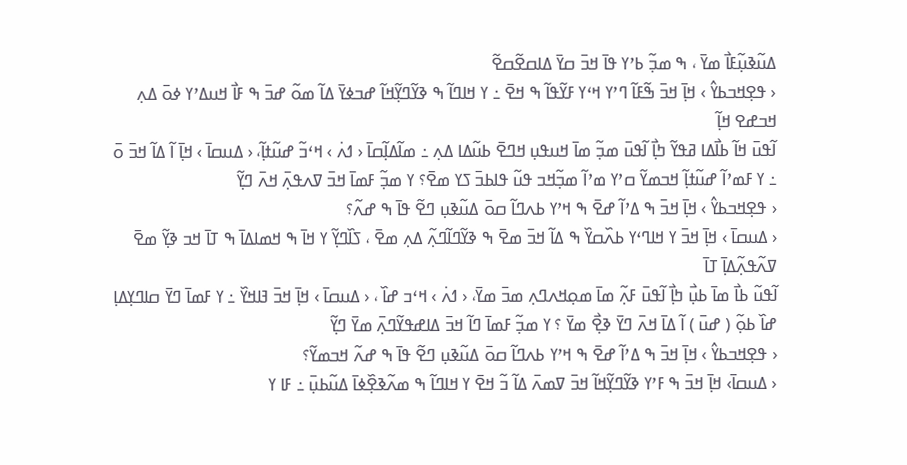ߡߎ߬ߢߎ߲߬ߓߊ߯ ߘߌ߫ ، ߒ ߘߏ߲߬ ߕߴߌ ߟߊ߫ ߞߏ߫ ߛߌ߫ ߡߊߛߐ߬ߛߐ߬
‹ ߟߐ߲ߞߏߕߌ߮ › ߞߊ߲߫ ߞߏ߫ ߒ߬ߓߊ߬ ߣߴߌ ߞߵߌ ߓߌ߬ߟߊ߬ ߒ ߞߐ߫ ߸ ߌ ߞߊߣߊ߬ ߒ ߢߌ߬ߣߌ߲߬ߞߊ߬ ߝߏߦߌ߫ ߡߊ߬ ߘߋ߬ ߝߏ߫ ߒ ߓߊ߯ ߞߎߡߴߌ ߦߋ߫ ߡߍ߲ ߞߏߝߐ ߞߊ߲߬
ߊ߬ߟߎ߫ ߞߊ߬ ߕߊ߯ߡߊ ߥߟߌ߬ ߤߊ߲߯ ߊ߬ߟߎ߫ ߘߏ߲߬ ߘߊ߫ ߞߎߟߎ߲ ߞߣߐ߫ ߕߎ߬ߡߊ ߡߍ߲ ߸ ߘߊ߬ߡߊ߲߬ߛߊ߫ ‹ ߗߍ߭ › ߞߵߏ߬ ߝߎ߬ߙߊ߲߬، ‹ ߡߎߛߊ߫ › ߞߊ߲߫ ߊ߬ ߡߊ߬ ߞߏ߫ ߋ߫ ߸ ߌ ߓߘߴߊ߬ ߝߎ߬ߙߊ߲߬ ߞߏߘߌ߬ ߛߴߌ ߘߴߊ߬ ߘߏ߲߬ߞߏ ߟߎ߬ ߟߊߕߏ߫ ߖߌ ߘߐ߫؟ ߌ ߘߏ߲߬ ߓߘߊ߫ ߞߏ߫ ߜߍߟߍ߲߫ ߞߍ߫ ߣߌ߲߬
‹ ߟߐ߲ߞߏߕߌ߮ › ߞߊ߲߫ ߞߏ߫ ߒ ߡߴߊ߬ ߝߐ߫ ߒ ߞߴߌ ߕߍߣߊ߬ ߛߋ߫ ߡߎ߬ߢߎ߲ ߣߐ߬ ߟߊ߫ ߒ ߝߍ߬؟
‹ ߡߎߛߊ߫ › ߞߊ߲߫ ߞߏ߫ ߌ ߞߊߣߵߌ ߕߍ߰ߛߌ߰ ߒ ߡߊ߬ ߞߏ߫ ߘߐ߫ ߒ ߢߌ߬ߣߊ߬ߣߍ߲߬ ߡߍ߲ ߘߐ߫ ، ߖߊ߰ߣߌ߲߬ ߌ ߞߊ߫ ߒ ߞߘߊߡߊ߫ ߒ ߠߊ߫ ߞߏ ߢߌ߲߬ ߘߐ߫ ߜߍ߬ߟߍ߲߬ߡߊ߲߫ ߠߊ߫
ߊ߬ߟߎ߬ ߕߊ߯ ߘߊ߫ ߕߎ߲߯ ߤߊ߲߯ ߊ߬ߟߎ߫ ߓߍ߲߬ ߘߊ߫ ߘߋ߲ߞߍߣߍ߲ ߘߏ߫ ߘߌ߫، ‹ ߗߍ߭ › ߞߵߏ ߝߊ߰ ، ‹ ߡߎߛߊ߫ › ߞߊ߲߫ ߞߏ߫ ߔߊߞߌ߰ ߸ ߌ ߓߘߊ߫ ߣߌ߫ ߛߊߣߌ߲ߡߊ߲ ߝߊ߰ ߕߋ߲߬ ( ߝߎ߫ ) ߊ߬ ߡߊ߫ ߞߍ߫ ߣߌ߫ ߢߐ߲߯ ߘߌ߫ ؟ ߌ ߘߏ߲߬ ߓߘߊ߫ ߣߊ߬ ߞߏ߫ ߡߊߝߟߌ߬ߣߍ߲߫ ߘߌ߫ ߣߌ߲߬
‹ ߟߐ߲ߞߏߕߌ߮ › ߞߊ߲߫ ߞߏ߫ ߒ ߡߴߊ߬ ߝߐ߫ ߒ ߞߴߌ ߕߍߣߊ߬ ߛߋ߫ ߡߎ߬ߢߎ߲ ߣߐ߬ ߟߊ߫ ߒ ߝߍ߬ ߞߏߘߌ߬؟
‹ ߡߎߛߊ߫› ߞߊ߲߫ ߞߏ߫ ߒ ߓߴߌ ߢߌ߬ߣߌ߲߬ߞߊ߬ ߞߏ߫ ߜߘߍ߫ ߡߊ߬ ߏ߬ ߞߐ߫ ߌ ߞߊߣߊ߬ ߒ ߘߍ߬ߢߐ߲߰ߦߊ߫ ߡߎ߬ߕߎ߲߫ ߸ ߓߊ ߌ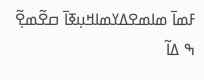ߓߘߊ߫ ߘߊߘߐߡߌߘߊߞߎ߲ߧߊ߫ ߛߐ߬ߘߐ߲߬ ߒ ߡߊ߬